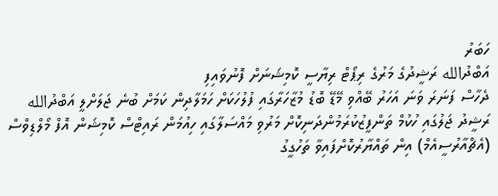ހަބަރު
އަބްދުالله ރަޝީދުގެ މަރުގެ ރިޕޯޓް ރިޔާސީ ކޮމިޝަނަށް ފޮނުވައިފި
ދެހާސް ފަނަރަ ވަނަ އަހަރު ބޭއްވި މޭޑޭ ބޮޑު މުޒާހަރާގައި ފުލުހަކަށް ހަމަލާދިން ކަމަށް ބުނެ ޖަލަށްލީ އަބްދުالله ރަޝީދު ޖަލުގައި ހުކުމް ތަންފީޒުކުރަމުންދަނިކޮށް މަރުވި މައްސަލާގައި ހިއުމަން ރައިޓްސް ކޮމިޝަން އޮފް މޯލްޑިވްސް (އެޗްއާރުސީއެމް) އިން ތައްޔާރުކޮށްފައިވާ ތަހުގީގު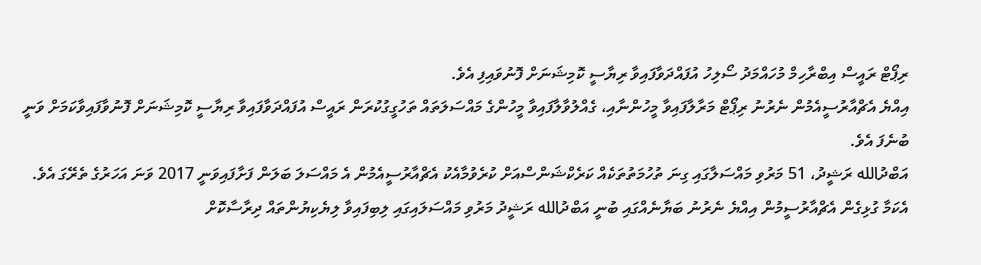ރިޕޯޓް ރައީސް އިބްރާހިމް މުހައްމަދު ސޯލިހު އުފައްދަވާފައިވާ ރިޔާސީ ކޮމިޝަނަށް ފޮނުވައިފި އެވެ.
އިއްޔެ އެޗްއާރުސީއެމުން ނެރުނު ރިޕޯޓް މަރާލާފައިވާ މީހުންނާއި، ގެއްލުވާލާފައިވާ މީހުންގެ މައްސަލަތައް ތަހުގީގުކުރަން ރައީސް އުފައްދަވާފައިވާ ރިޔާސީ ކޮމިޝަނަށް ފޮނުވާފައިވާކަމަށް ވަނީ ބުނެފަ އެވެ.
އަބްދުالله ރަޝީދު، 51 މަރުވި މައްސަލާގައި ގިނަ ތުހުމަތުތަކެއް ކަރެކްޝަންސްއަށް ކުރެވުމާއެކު އެޗްއާރުސީއެމުން އެ މައްސަލަ ބަލަން ފަށާފައިވަނީ 2017 ވަނަ އަހަރުގެ ތެރޭގަ އެވެ.
އެކަމާ ގުޅިގެން އެޗްއާރުސީމުން އިއްޔެ ނެރުނު ބަޔާނެއްގައި ބުނީ އަބްދުالله ރަޝީދު މަރުވި މައްސަލައިގައި ލިބިފައިވާ ލިޔެކިޔުންތައް ދިރާސާކޮށް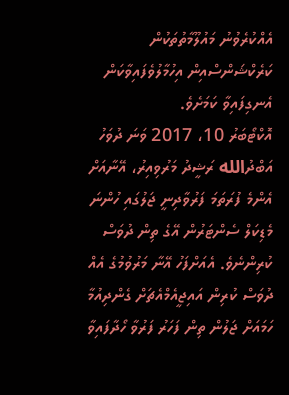އެއްކުރެވުނު މައުލޫމާތުތަކުން ކަރެކްޝަންސްއިން އިހުމާލުވެފައިވާކަން އެނގިފައިވާ ކަމަށެވެ.
އޮކްޓޯބަރު 10، 2017 ވަނަ ދުވަހު އަބްދުالله ރަޝީދު މަރުވިއިރު، އޭނާއަށް އެންމެ ފުރަތަމަ ފަރުވާދިނީ ޖަލުގައި ހުންނަ މެޑިކަލް ސެންޓަރުން އޭގެ ތިން ދުވަސް ކުރިންނެވެ. އެއަށްފަހު އޭނާ މަރުވުމުގެ އެއް ދުވަސް ކުރިން އައިޖީއެމްއެޗަށް ގެންދިއުމާ ހަމައަށް ޖަލުން ތިން ފަހަރު ފަރުވާ ހޯދާފައިވާ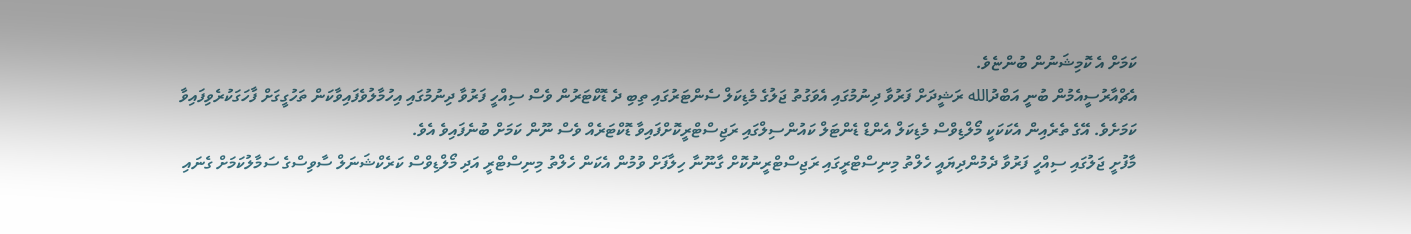ކަމަށް އެ ކޮމިޝަނުން ބުންޏެވެ.
އެޗްއާރުސީއެމުން ބުނީ އަބްދުالله ރަޝީދަށް ފަރުވާ ދިނުމުގައި އެވަގުތު ޖަލުގެ މެޑިކަލް ސެންޓަރުގައި ތިބި ދެ ޑޮކްޓަރުން ވެސް ސިއްހީ ފަރުވާ ދިނުމުގައި އިހުމާލުވެފައިވާކަން ތަހުގީގަށް ފާހަގަކުރެވިފައިވާ ކަމަށެވެ. އޭގެ ތެރެއިން އެކަކަކީ މޯލްޑިވްސް މެޑިކަލް އެންޑް ޑެންޓަލް ކައުންސިލްގައި ރަޖިސްޓްރީކޮށްފައިވާ ޑޮކްޓަރެއް ވެސް ނޫން ކަމަށް ބުނެފައިވެ އެވެ.
މާފުށީ ޖަލުގައި ސިއްހީ ފަރުވާ ދެމުންދިޔައީ ހެލްތު މިނިސްޓްރީގައި ރަޖިސްޓްރީނުކޮށް ގާނޫނާ ހިލާފަށް ވުމުން އެކަން ހެލްތު މިނިސްޓްރީ އަދި މޯލްޑިވްސް ކަރެކްޝަނަލް ސާވިސްގެ ސަމާލުކަމަށް ގެނައި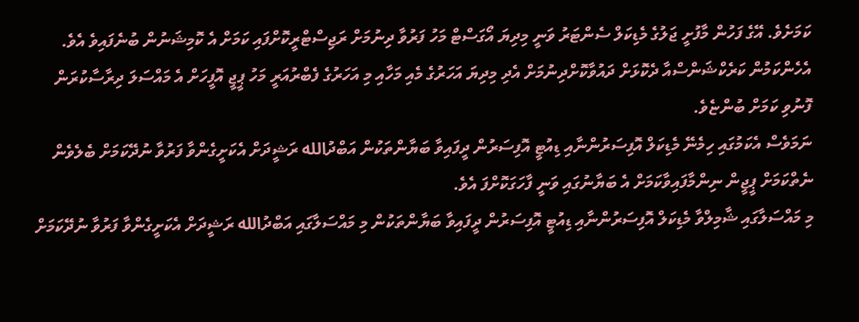ކަމަށެވެ. އޭގެ ފަހުން މާފުށީ ޖަލުގެ މެޑިކަލް ސެންޓަރު ވަނީ މިދިޔަ އޯގަސްޓް މަހު ފަރުވާ ދިނުމަށް ރަޖިސްޓްރީކޮށްފައި ކަމަށް އެ ކޮމިޝަނުން ބުނެފައިވެ އެވެ.
އެހެންކަމުން ކަރެކްޝަންސްއާ ދެކޮޅަށް ދައުވާކޮށްދިނުމަށް އެދި މިދިޔަ އަހަރުގެ މެއި މަހާއި މި އަހަރުގެ ފެބްރުއަރީ މަހު ޕީޖީ އޮފީހަށް އެ މައްސަލަ ދިރާސާކުރަން ފޮނުވި ކަމަށް ބުންޏެވެ.
ނަމަވެސް އެކަމުގައި ހިމެނޭ މެޑިކަލް އޮފިސަރުންނާއި ޑިއުޓީ އޮފިސަރުން ދީފައިވާ ބަޔާންތަކުން އަބްދުالله ރަޝީދަށް އެކަށީގެންވާ ފަރުވާ ނުދޭކަމަށް ބެލެވެން ނެތްކަމަށް ޕީޖީން ނިންމާފައިވާކަމަށް އެ ބަޔާނުގައި ވަނީ ފާހަގަކޮށްފަ އެވެ.
މި މައްސަލާގައި ޝާމިލްވާ މެޑިކަލް އޮފިސަރުންނާއި ޑިއުޓީ އޮފިސަރުން ދީފައިވާ ބަޔާންތަކުން މި މައްސަލާގައި އަބްދުالله ރަޝީދަށް އެކަށީގެންވާ ފަރުވާ ނުދޭކަމަށް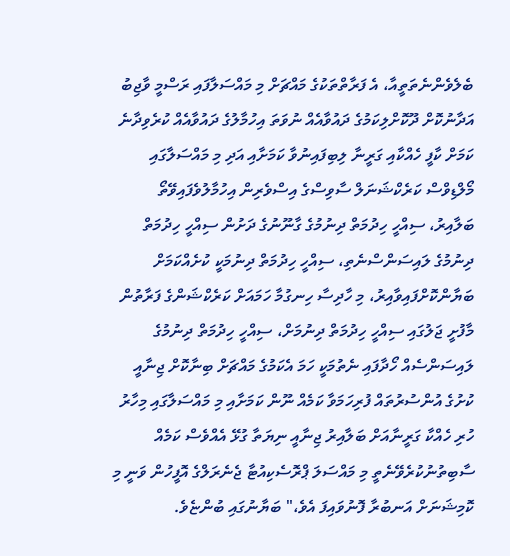ބެލެވެންނެތަތީއާ، އެ ފަރާތްތަކުގެ މައްޗަށް މި މައްސަލާފައި ރަސްމީ ވާޖިބު އަދާނުކޮށް ދޫކޮށްލިކަމުގެ ދައުވާއެއް ނުވަތަ އިހުމާލުގެ ދައުވާއެއް ކުރެވިދާނެ ކަމަށް ކާފީ ހެއްކާއި ގަރީނާ ލިބިފައިނުވާ ކަމަށާއި އަދި މި މައްސަލާގައި މޯލްޑިވްސް ކަރެކްޝަނަލް ސާވިސްގެ އިސްވެރިން އިހުމާލުވެފައިވޭތޯ ބަލާއިރު، ސިއްހީ ހިދުމަތް ދިނުމުގެ ގާނޫނުގެ ދަށުން ސިއްހީ ހިދުމަތް ދިނުމުގެ ލައިސަންސްނެތި، ސިއްހީ ހިދުމަތް ދިނުމަކީ ކުށެއްކަމަށް ބަޔާންކޮށްފައިވާއިރު، މި ހާދިސާ ހިނގުމާ ހަމައަށް ކަރެކްޝަންގެ ފަރާތުން މާފުށީ ޖަލުގައި ސިއްހީ ހިދުމަތް ދިނުމަށް، ސިއްހީ ހިދުމަތް ދިނުމުގެ ލައިސަންސެއް ހޯދާފައި ނެތުމަކީ ހަމަ އެކަމުގެ މައްޗަށް ބިނާކޮށް ޖިނާއީ ކުށުގެ އުންސުރުތައް ފުރިހަމަވާ ކަމެއް ނޫން ކަމަށާއި މި މައްސަލާގައި މިހާރު ހުރި ހެއްކާ ގަރީނާއަށް ބަލާއިރު ޖިނާއީ ނިޔަތާ ގުޅޭ އެއްވެސް ކަމެއް ސާބިތުނުކުރެވޭނެތީ މި މައްސަލަ ޕްރޮސެކިއުޓާ ޖެނެރަލްގެ އޮފީހުން ވަނީ މި ކޮމިޝަނަށް އަނބުރާ ފޮނުވައިފަ އެވެ،" ބަޔާނުގައި ބުންޏެވެ.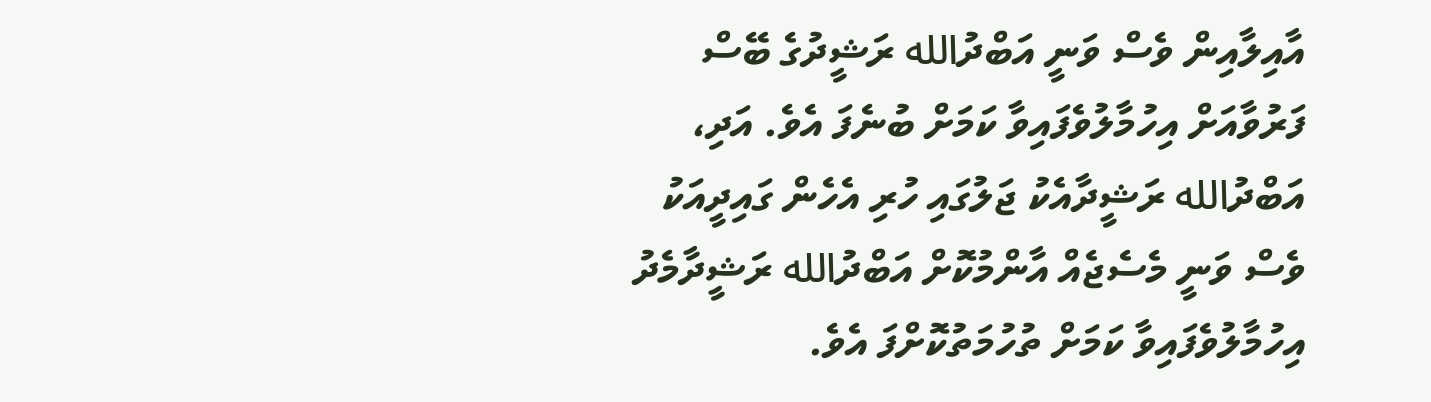އާއިލާއިން ވެސް ވަނީ އަބްދުالله ރަޝީދުގެ ބޭސް ފަރުވާއަށް އިހުމާލުވެފައިވާ ކަމަށް ބުނެފަ އެވެ. އަދި، އަބްދުالله ރަޝީދާއެކު ޖަލުގައި ހުރި އެހެން ގައިދީއަކު ވެސް ވަނީ މެސެޖެއް އާންމުކޮށް އަބްދުالله ރަޝީދާމެދު އިހުމާލުވެފައިވާ ކަމަށް ތުހުމަތުކޮށްފަ އެވެ.